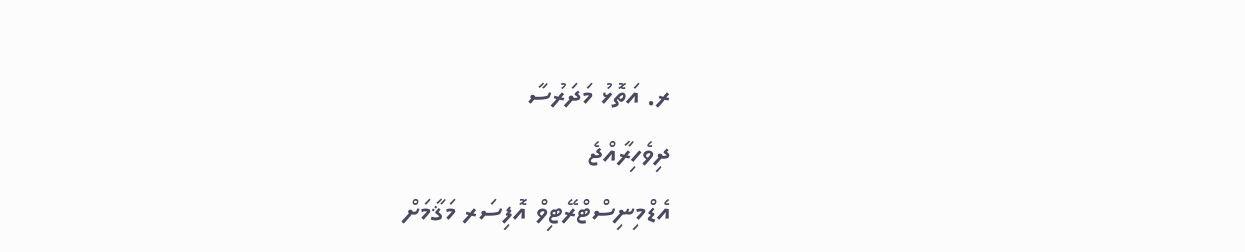ރ. އަތޮޅު މަދަރުސާ
ދިވެހިރާއްޖެ
އެޑްމިނިސްޓްރޭޓިވް އޮފިސަރ މަޤާމަށް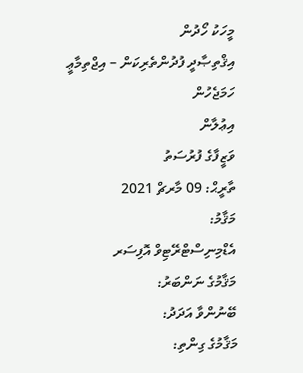މީހަކު ހޯދުން
އިޤްތިޞާދީ ފުދުންތެރިކަން – އިޖްތިމާޢީ ހަމަޖެހުން
އިޢުލާން
ވަޒީފާގެ ފުރުސަތު
ތާރީޙް: 09 މާރޗް 2021
މަޤާމު:
އެޑްމިނިސްޓްރޭޓިވް އޮފިސަރ
މަޤާމުގެ ނަންބަރު:
ބޭނުންވާ އަދަދު:
މަޤާމުގެ ގިންތި: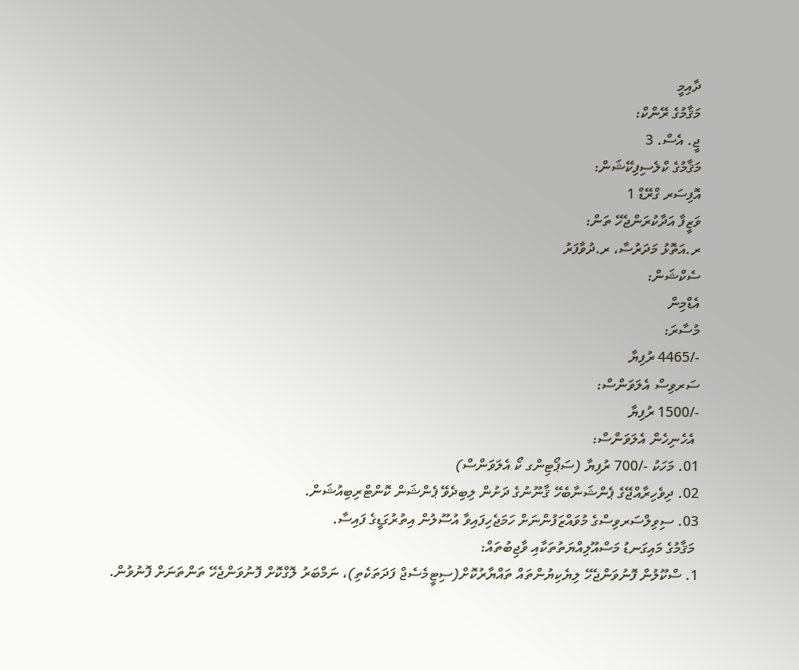ދާއިމީ
މަޤާމުގެ ރޭންކް:
ޖީ. އެސް. 3
މަޤާމުގެ ކްލެސިފިކޭޝަން:
އޮފިސަރ ގްރޭޑް 1
ވަޒީފާ އަދާކުރަންޖެހޭ ތަން:
ރ.އަތޮޅު މަދަރުސާ، ރ.ދުވާފަރު
ސެކްޝަން:
އެޑްމިން
މުސާރަ:
-/4465 ރުފިޔާ
ސަރވިސް އެލަވަންސް:
-/1500 ރުފިޔާ
 އެހެނިހެން އެލަވަންސް:
01. މަހަކު -/700 ރުފިޔާ (ސަޕޯޓިންގ ކޯ އެލަވަންސް)
02. ދިވެހިރާއްޖޭގެ ޕެންޝަނާބެހޭ ޤާނޫނުގެ ދަށުން ލިބިދެވޭ ޕެންޝަން ކޮންޓްރިބިއުޝަން.
03. ސިވިލްސަރވިސްގެ މުވައްޒަފުންނަށް ހަމަޖެހިފައިވާ އުސޫލުން އިތުރުގަޑީގެ ފައިސާ.
 މަޤާމުގެ މައިގަނޑު މަސްއޫލިއްޔަތުތަކާއި ވާޖިބުތައް:
1. ސްކޫލުން ފޮނުވަންޖެހޭ ލިޔެކިޔުންތައް ތައްޔާރުކޮށް(ސިޓީމެސެޖް ފަދަތަކެތި)، ނަމްބަރު ލޮގްކޮށް ފޮނުވަންޖެހޭ ތަންތަނަށް ފޮނުވުން.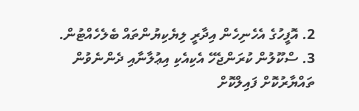2. އޮފީހުގެ އެހެނިހެން އިދާރީ ލިޔެކިޔުންތައް ބެލެހެއްޓުން.
3. ސްކޫލުން ކުރަންޖެހޭ އެކިއެކި އިޢުލާނާއި ދެންނެވުން ތައްޔާރުކޮށް ފައިލްކޮށް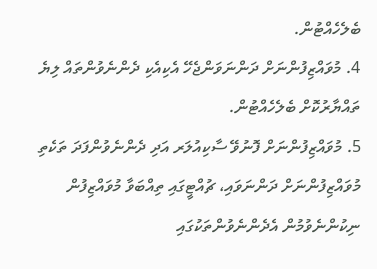ބެލެހެއްޓުން.
4. މުވައްޒިފުންނަށް ދަންނަވަންޖެހޭ އެކިއެކި ދެންނެވުންތައް ލިޔެ ތައްޔާރުކޮށް ބެލެހެއްޓުން.
5. މުވައްޒިފުންނަށް ފޮނުވޭ ސާކިއުލަރ އަދި ދެންނެވުންފަދަ ތަކެތި މުވައްޒިފުންނަށް ދަންނަވައި، ޗުއްޓީގައި ތިއްބަވާ މުވައްޒިފުން ނިކުންނެވުމުން އެދެންނެވުންތަކުގައި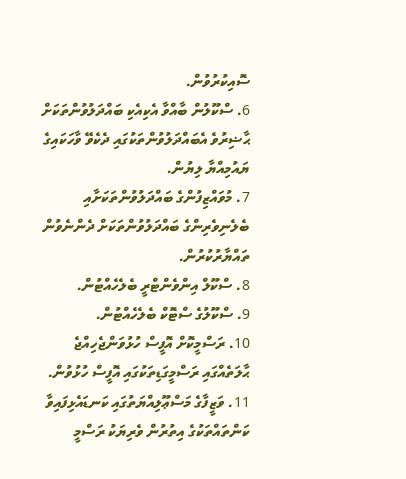ސޮއިކުރުވުން.
6. ސްކޫލުން ބާއްވާ އެކިއެކި ބައްދަލުވުންތަކަށް ޙާޟިރުވެ އެބައްދަލުވުންތަކުގައި ދެކެވޭ ވާހަކައިގެ ޔައުމިއްޔާ ލިޔުން.
7. މުވައްޒިފުންގެ ބައްދަލުވުންތަކަށާއި ބެލެނިވެރިންގެ ބައްދަލުވުންތަކަށް ދެންނެވުން  ތައްޔާރުކުރުން.
8. ސްކޫލް އިންވެންޓްރީ ބެލެހެއްޓުން.
9. ސްކޫލުގެ ސްޓޮކް ބެލެހެއްޓުން.
10. ރަސްމީކޮށް އޮފީސް ހުޅުވަންޖެހިއްޖެ ޙާލަތެއްގައި ރަސްމީގަޑިތަކުގައި އޮފީސް ހުޅުވުން.
11. ވަޒީފާގެ މަސްޢޫލިއްޔަތުގައި ކަނޑައެޅިފައިވާ ކަންތައްތަކުގެ އިތުރުން ވެރިޔަކު ރަސްމީ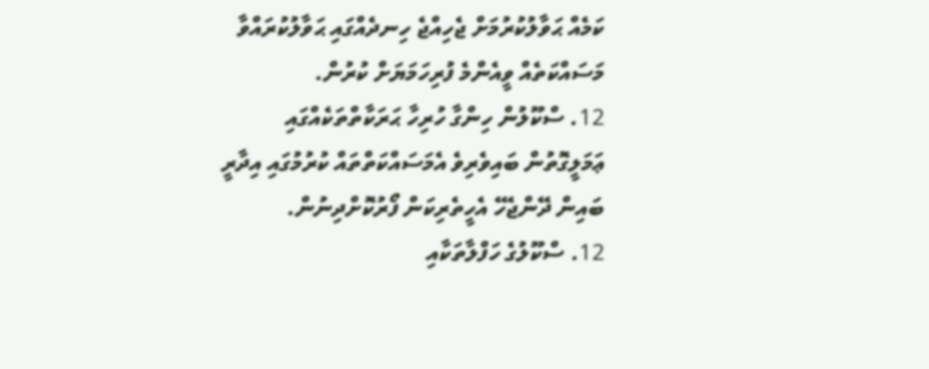ކަމެއް ޙަވާލުކުރުމަށް ޖެހިއްޖެ ހިނދެއްގައި ޙަވާލުކުރައްވާ މަސައްކަތެއް ވީއެންމެ ފުރިހަމަޔަށް ކުރުން.
12. ސްކޫލުން ހިންގާ ހުރިހާ ޙަރަކާތްތަކެއްގައި ޢަމަލީގޮތުން ބައިވެރިވެ އެމަސައްކަތްތައް ކުރުމުގައި އިދާރީ ބައިން ދޭންޖެހޭ އެހީތެރިކަން ފޯރުކޮށްދިނުން.
12. ސްކޫލުގެ ހަފްލާތަކާއި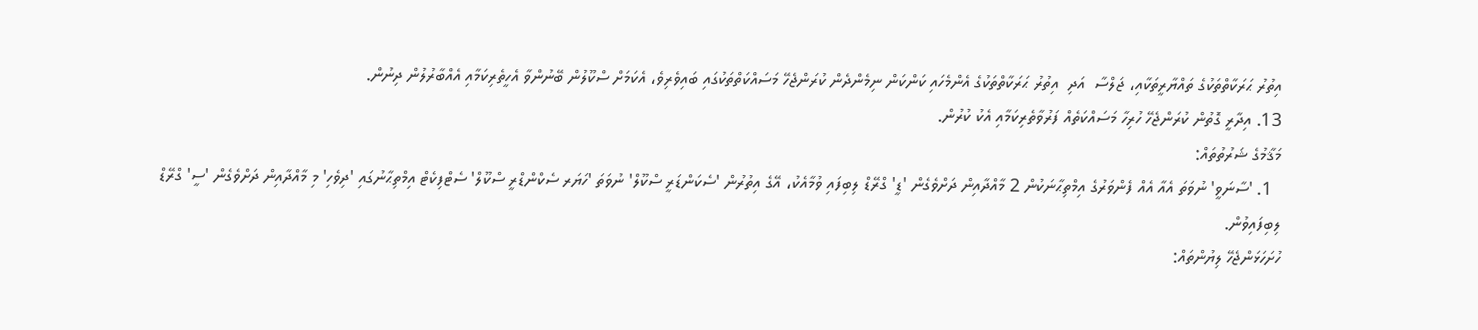އިތުރު ޙަރަކާތްތަކުގެ ތައްޔާރީތަކާއި، ޖަލްސާ  އަދި  އިތުރު ޙަރަކާތްތަކުގެ އެންމެހައި ކަންކަން ނިމެންދެން ކުރަންޖެހޭ މަސައްކަތްތަކުގައި ބައިވެރިވެ، އެކަމަށް ސްކޫލުން ބޭނުންވާ އެހީތެރިކަމާއި އެއްބާރުލުން ދިނުން.
13. އިދާރީ ގޮތުން ކުރަންޖެހޭ ހުރިހާ މަސައްކަތެއް ފަރުވާތެރިކަމާއި އެކު ކުރުން.
މަޤާމުގެ ޝަރުތުތައް:
  1. 'ސާނަވީ' ނުވަތަ އެއާ އެއް ފެންވަރުގެ އިމްތިޙާނަކުން 2 މާއްދާއިން ދަށްވެގެން 'ޑީ' ގްރޭޑް ލިބިފައި ވުމާއެކު، އޭގެ އިތުރުން 'ސެކަންޑަރީ ސްކޫލް' ނުވަތަ 'ހަޔަރ ސެކްންޑްރީ ސްކޫލް' ސެޓްފިކެޓް އިމްތިޙާނުގައި 'ދިވެހި' މި މާއްދާއިން ދަށްވެގެން 'ސީ' ގްރޭޑް ލިބިފައިވުން.
ހުށަހަޅަންޖެހޭ ލިޔުންތައް: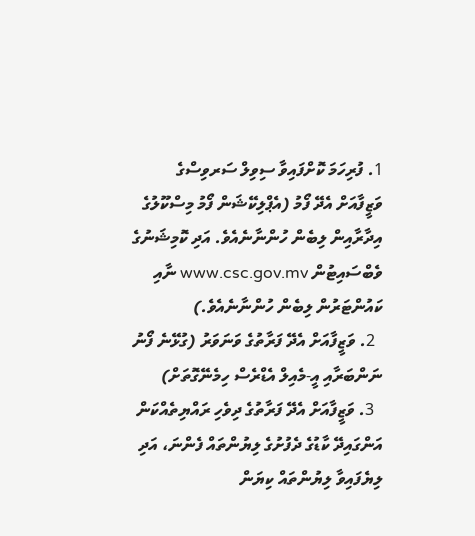1. ފުރިހަމަ ކޮށްފައިވާ ސިވިލް ސަރވިސްގެ ވަޒީފާއަށް އެދޭ ފޯމު (އެޕްލިކޭޝަން ފޯމު މިސްކޫލުގެ އިދާރާއިން ލިބެން ހުންނާނެއެވެ. އަދި ކޮމިޝަނުގެ ވެބްސައިޓުން www.csc.gov.mv ނާއި ކައުންޓަރުން ލިބެން ހުންނާނެއެވެ.)
  2. ވަޒީފާއަށް އެދޭ ފަރާތުގެ ވަނަވަރު (ގުޅޭނެ ފޯނު ނަންބަރާއި އީ-މެއިލް އެޑްރެސް ހިމެނޭގޮތަށް)
  3. ވަޒީފާއަށް އެދޭ ފަރާތުގެ ދިވެހި ރައްޔިތެއްކަން އަންގައިދޭ ކާޑުގެ ދެފުށުގެ ލިޔުންތައް ފެންނަ، އަދި ލިޔެފައިވާ ލިޔުންތައް ކިޔަން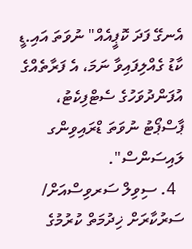އެނގޭ ފަދަ ކޮޕީއެއް" ނުވަތަ އައި.ޑީ ކާޑު ގެއްލިފައިވާ ނަމަ، އެ ފަރާތެއްގެ އުފަންދުވަހުގެ ސެޓްފިކެޓު، ޕާސްޕޯޓު ނުވަތަ ޑްރައިވިންގ ލައިސަންސް".
  4. ސިވިލް ސަރވިސްއަށް/ ސަރުކާރަށް ޚިދުމަތް ކުރުމުގެ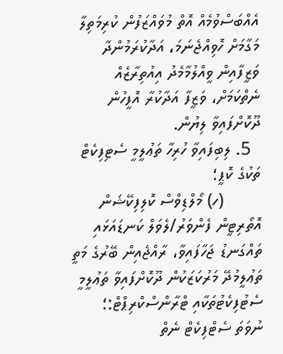އެއްބަސްވުމެއް އޮތް މުވައްޒަފުން ކުރިމަތިލާ މަގާމަށް ހޮވިއްޖެނަމަ، އަދާކުރަމުންދާ ވަޒީފާއިން ވީއްލުމާމެދު އިއުތިރާޒެއް ނެތްކަމަށް، ވަޒީފާ އަދާކުރާ އޮފީހުން ދޫކޮށްފައިވާ ލިޔުން.
  5. ލިބިފައިވާ ހުރިހާ ތަޢުލީމީ ސެޓިފިކެޓް ތަކުގެ ކޮޕީ؛
        (ހ) މޯލްޑިވްސް ކޮލިފިކޭޝަން އޮތޯރިޓީން ފެންވަރު/ލެވަލް ކަނޑައަޅައި ތައްގަނޑު ޖަހާފައިވާ، ރާއްޖެއިން ބޭރުގެ މަތީ ތަޢުލީމުދޭ މަރުކަޒަކުން ދޫކޮށްފައިވާ ތަޢުލީމީ ސެޓުފިކެޓުތަކާއި ޓްރާންސްކްރިޕްޓް:؛ ނުވަތަ ސެޓްފިކެޓް ނެތް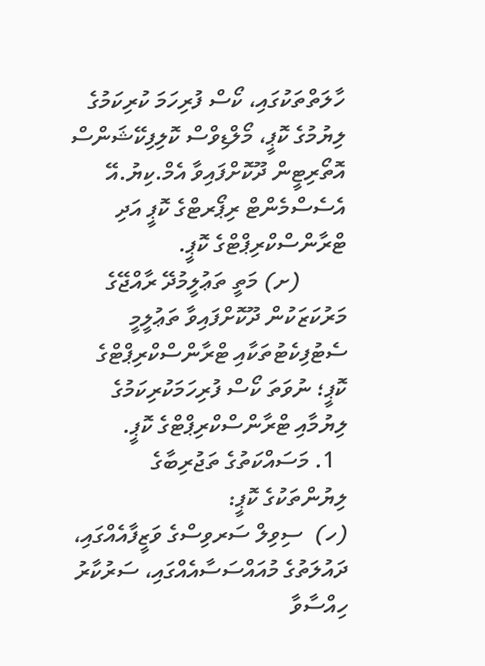ހާލަތްތަކުގައި، ކޯސް ފުރިހަމަ ކުރިކަމުގެ ލިޔުމުގެ ކޮޕީ، މޯލްޑިވްސް ކޮލިފިކޭޝަންސް އޮތޯރިޓީން ދޫކޮށްފައިވާ އެމް.ކިޔު.އޭ އެސެސްމެންޓް ރިޕޯރޓްގެ ކޮޕީ އަދި ޓްރާންސްކްރިޕްޓްގެ ކޮޕީ.
        (ށ) މަތީ ތަޢުލީމުދޭ ރާއްޖޭގެ މަރުކަޒަކުން ދޫކޮށްފައިވާ ތަޢުލީމީ ސެޓުފިކެޓުތަކާއި ޓްރާންސްކްރިޕްޓްގެ ކޮޕީ؛ ނުވަތަ ކޯސް ފުރިހަމަކުރިކަމުގެ ލިޔުމާއި ޓްރާންސްކްރިޕްޓްގެ ކޮޕީ.
  1. މަސައްކަތުގެ ތަޖުރިބާގެ ލިޔުންތަކުގެ ކޮޕީ:
(ހ)  ސިވިލް ސަރވިސްގެ ވަޒީފާއެއްގައި، ދައުލަތުގެ މުއައްސަސާއެއްގައި، ސަރުކާރު ހިއްސާވާ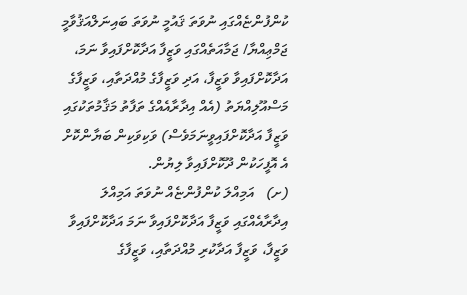ކުންފުންޏެއްގައި ނުވަތަ ޤައުމީ ނުވަތަ ބައިނަލްއަޤުވާމީ ޖަމްޢިއްޔާ/ ޖަމާއަތެއްގައި ވަޒީފާ އަދާކޮށްފައިވާ ނަމަ، އަދާކޮށްފައިވާ ވަޒީފާ، އަދި ވަޒީފާގެ މުއްދަތާއި، ވަޒީފާގެ މަސްއޫލިއްޔަތު (އެއް އިދާރާއެއްގެ ތަފާތު މަޤާމުތަކުގައި ވަޒީފާ އަދާކޮށްފައިވީނަމަވެސް) ވަކިވަކިން ބަޔާންކޮށް އެ އޮފީހަކުން ދޫކޮށްފައިވާ ލިޔުން.
(ށ)   އަމިއްލަ ކުންފުންޏެއް ނުވަތަ އަމިއްލަ އިދާރާއެއްގައި ވަޒީފާ އަދާކޮށްފައިވާ ނަމަ އަދާކޮށްފައިވާ ވަޒީފާ، ވަޒީފާ އަދާކުރި މުއްދަތާއި، ވަޒީފާގެ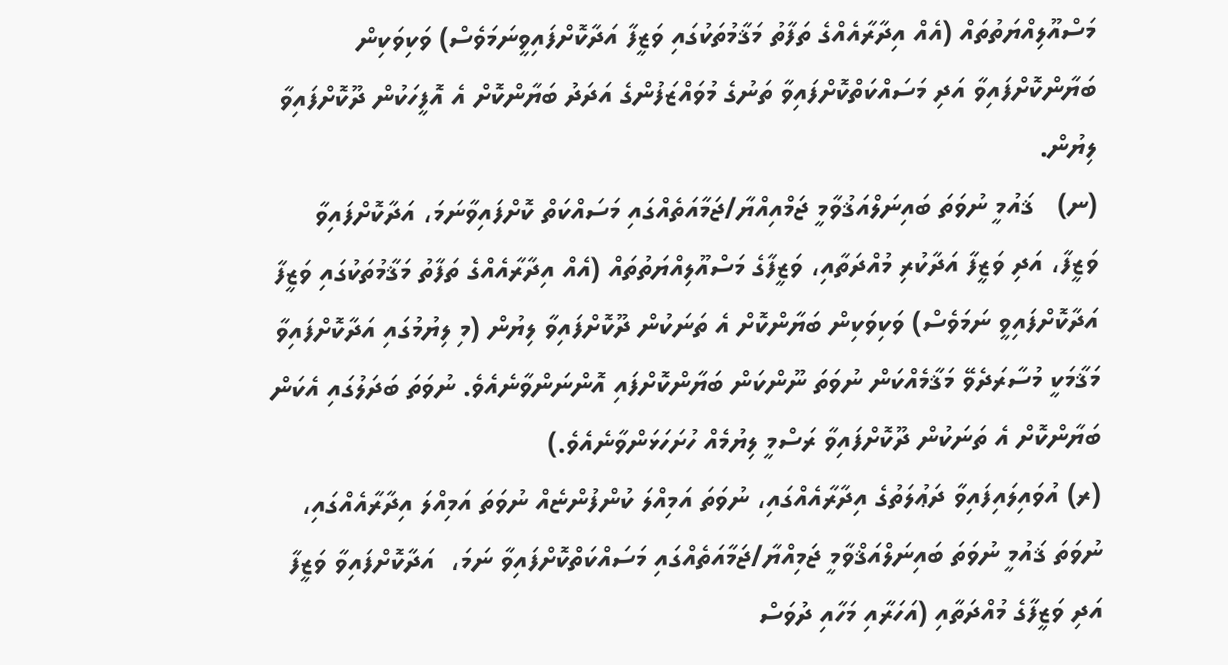މަސްއޫލިއްޔަތުތައް (އެއް އިދާރާއެއްގެ ތަފާތު މަޤާމުތަކުގައި ވަޒީފާ އަދާކޮށްފައިވީނަމަވެސް) ވަކިވަކިން ބަޔާންކޮށްފައިވާ އަދި މަސައްކަތްކޮށްފައިވާ ތަނުގެ މުވައްޒަފުންގެ އަދަދު ބަޔާންކޮށް އެ އޮފީހަކުން ދޫކޮށްފައިވާ ލިޔުން.
(ނ)   ޤައުމީ ނުވަތަ ބައިނަލްއަޤުވާމީ ޖަމްއިއްޔާ/ޖަމާއަތެއްގައި މަސައްކަތް ކޮށްފައިވާނަމަ، އަދާކޮށްފައިވާ ވަޒީފާ، އަދި ވަޒީފާ އަދާކުރި މުއްދަތާއި، ވަޒީފާގެ މަސްއޫލިއްޔަތުތައް (އެއް އިދާރާއެއްގެ ތަފާތު މަޤާމުތަކުގައި ވަޒީފާ އަދާކޮށްފައިވީ ނަމަވެސް) ވަކިވަކިން ބަޔާންކޮށް އެ ތަނަކުން ދޫކޮށްފައިވާ ލިޔުން (މި ލިޔުމުގައި އަދާކޮށްފައިވާ މަޤާމަކީ މުސާރަދެވޭ މަޤާމެއްކަން ނުވަތަ ނޫންކަން ބަޔާންކޮށްފައި އޮންނަންވާނެއެވެ. ނުވަތަ ބަދަލުގައި އެކަން ބަޔާންކޮށް އެ ތަނަކުން ދޫކޮށްފައިވާ ރަސްމީ ލިޔުމެއް ހުށަހަޅަންވާނެއެވެ.)
(ރ) އުވައިލައިފައިވާ ދަޢުލަތުގެ އިދާރާއެއްގައި، ނުވަތަ އަމިއްލަ ކުންފުންޏެއް ނުވަތަ އަމިއްލަ އިދާރާއެއްގައި، ނުވަތަ ޤައުމީ ނުވަތަ ބައިނަލްއަޤްވާމީ ޖަމިއްޔާ/ޖަމާއަތެއްގައި މަސައްކަތްކޮށްފައިވާ ނަމަ،  އަދާކޮށްފައިވާ ވަޒީފާ އަދި ވަޒީފާގެ މުއްދަތާއި (އަހަރާއި މަހާއި ދުވަސް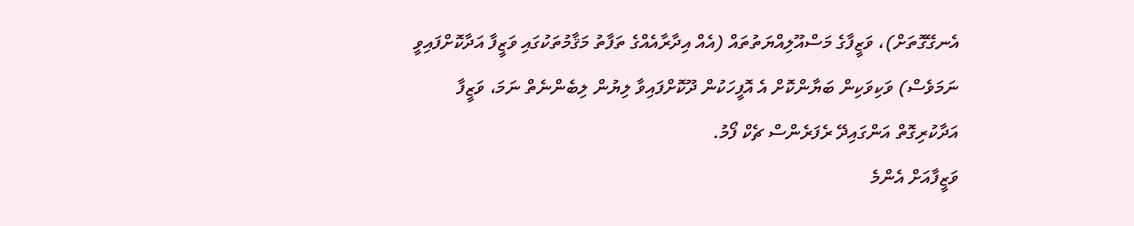އެނގޭގޮތަށް)، ވަޒީފާގެ މަސްއޫލިއްޔަތުތައް (އެއް އިދާރާއެއްގެ ތަފާތު މަޤާމުތަކުގައި ވަޒީފާ އަދާކޮށްފައިވީ ނަމަވެސް) ވަކިވަކިން ބަޔާންކޮށް އެ އޮފީހަކުން ދޫކޮށްފައިވާ ލިޔުން ލިބެންނެތް ނަމަ، ވަޒީފާ އަދާކުރިގޮތް އަންގައިދޭ ރެފަރެންސް ޗެކް ފޯމު.
ވަޒީފާއަށް އެންމެ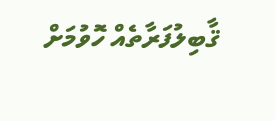ޤާބިލުފަރާތެއް ހޮވުމަށް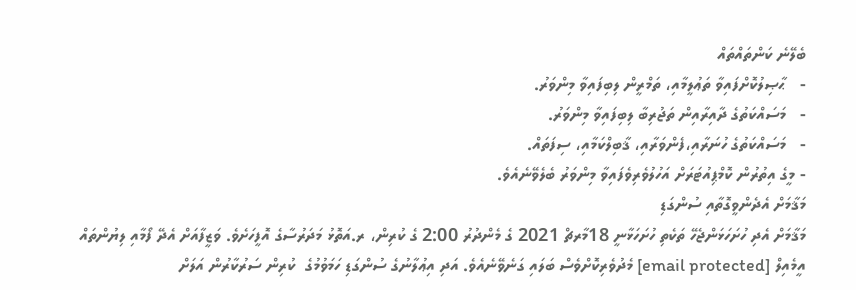ބެލޭނެ ކަންތައްތައް
-   ޙާޞިލުކޮށްފައިވާ ތަޢުލީމާއި، ތަމްރީން ލިބިފައިވާ މިންވަރު.
-   މަސައްކަތުގެ ދާއިރާއިން ތަޖުރިބާ ލިބިފައިވާ މިންވަރު.
-   މަސައްކަތުގެ ހުނަރާއި،ފެންވަރާއި، ޤާބިލްކަމާއި، ސިފަތައް.
- މީގެ އިތުރުން ކޮމްޕިއުޓަރަށް އަހުލުވެރިވެފައިވާ މިންވަރު ބެލެވޭނެއެވެ.
މަޤާމަށް އެދެންވީގޮތާއި ސުންގަޑި
މަޤާމަށް އެދި ހުށަހަޅަންޖެހޭ ތަކެތި ހުށަހަޅާނީ 18މާރޗް 2021 ގެ މެންދުރު 2:00 ގެ ކުރިން، ރ.އަތޮޅު މަދަރުސާގެ އޮފީހަށެވެ. ވަޒީފާއަށް އެދޭ ފޯމާއި ލިޔުންތައް އީމެއިލް [email protected] މެދުވެރިކޮށްވެސް ބަލައި ގަނެވޭނެއެވެ. އަދި އިޢުލާނުގެ ސުންގަޑި ހަމަވުމުގެ  ކުރިން ސަރުކާރުން އަލަށް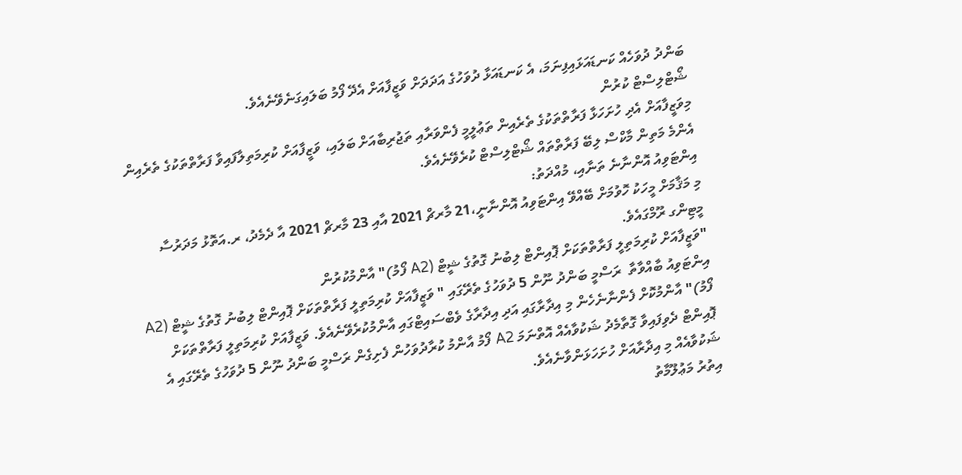ބަންދު ދުވަހެއް ކަނޑައަޅައިފިނަމަ، އެ ކަނޑައަޅާ ދުވަހުގެ އަދަދަށް ވަޒީފާއަށް އެދޭ ފޯމު ބަލައިގަނެވޭނެއެވެ.
ޝޯޓްލިސްޓް ކުރުން
މިވަޒީފާއަށް އެދި ހުށަހަޅާ ފަރާތްތަކުގެ ތެރެއިން ތަޢުލީމީ ފެންވަރާއި ތަޖުރިބާއަށް ބަލައި، ވަޒީފާއަށް ކުރިމަތިލާފައިވާ ފަރާތްތަކުގެ ތެރެއިން އެންމެ މަތިން މާކްސް ލިބޭ ފަރާތްތައް ޝޯޓްލިސްޓް ކުރެވޭނެއެވެ.
އިންޓަވިއު އޮންނާނެ ތަނާއި، މުއްދަތު:
މި މަޤާމަށް މީހަކު ހޮވުމަށް ބޭއްވޭ އިންޓަވިއު އޮންނާނީ،21 މާރޗް 2021 އާއި 23 މާރޗް 2021 އާ ދެމެދު، ރ.އަތޮޅު މަދަރުސާ މީޓިންގ ރޫމްގައެވެ.
"ވަޒީފާއަށް ކުރިމަތިލީ ފަރާތްތަކަށް ޕޮއިންޓް ލިބުނު ގޮތުގެ ޝީޓް (A2 ފޯމު)" އާންމުކުރުން
އިންޓަވިއު ބާއްވާތާ  ރަސްމީ ބަންދު ނޫން 5 ދުވަހުގެ ތެރޭގައި " ވަޒީފާއަށް ކުރިމަތިލީ ފަރާތްތަކަށް ޕޮއިންޓް ލިބުނު ގޮތުގެ ޝީޓް (A2 ފޯމު)" އާންމުކޮށް ފެންނާނެހެން މި އިދާރާގައި އަދި އިދާރާގެ ވެބްސައިޓްގައި އާންމުކުރެވޭނެއެވެ. ވަޒީފާއަށް ކުރިމަތިލީ ފަރާތްތަކަށް ޕޮއިންޓް ދެވިފައިވާ ގޮތާމެދު ޝަކުވާއެއް އޮތްނަމަ A2 ފޯމު އާންމު ކުރާދުވަހުން ފެށިގެން ރަސްމީ ބަންދު ނޫން 5 ދުވަހުގެ ތެރޭގައި އެ ޝަކުވާއެއް މި އިދާރާއަށް ހުށަހަޅަންވާނެއެވެ.
އިތުރު މަޢުލޫމާތު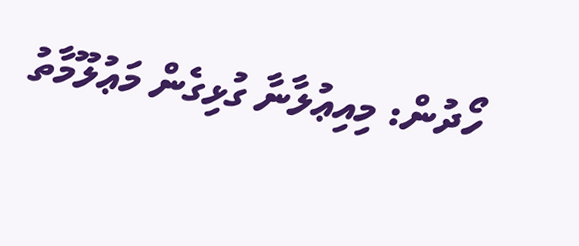ހޯދުން: މިއިޢުލާނާ ގުޅިގެން މަޢުލޫމާތު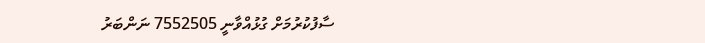ސާފުކުރުމަށް ގުޅުއްވާނީ 7552505 ނަންބަރު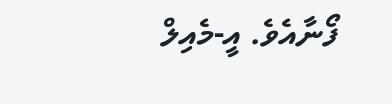ފޯނާއެވެ. އީ-މެއިލް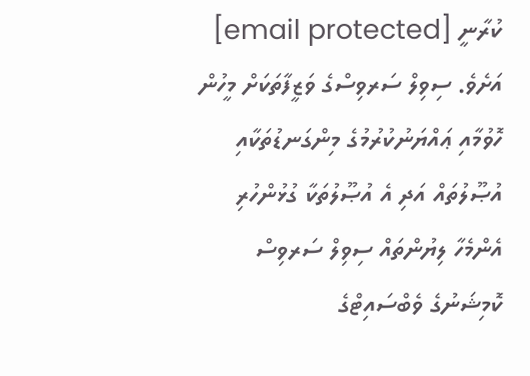ކުރާނީ [email protected]  އަށެވެ. ސިވިލް ސަރވިސްގެ ވަޒީފާތަކަށް މީހުން ހޮވުމާއި ޢައްޔަނުކުރުމުގެ މިންގަނޑުތަކާއި އުޞޫލުތައް އަދި އެ އުޞޫލުތަކާ ގުޅުންހުރި އެންމެހާ ލިޔުންތައް ސިވިލް ސަރވިސް ކޮމިޝަނުގެ ވެބްސައިޓްގެ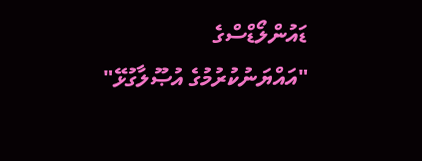ޑައުންލޯޑްސްގެ "އައްޔަނުކުރުމުގެ އުޞޫލާގުޅޭ"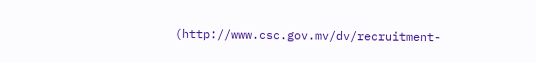(http://www.csc.gov.mv/dv/recruitment-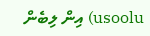usoolu) އިން ލިބެން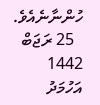ހުންނާނެއެވެ.
  25 ރަޖަބް 1442
އަހުމަދު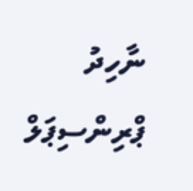ނާހިދު
ޕްރިންސިޕަލް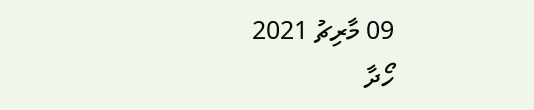09 މާރިޗު 2021
ހޯދާ